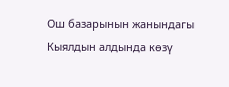Ош базарынын жанындагы Кыялдын алдында көзү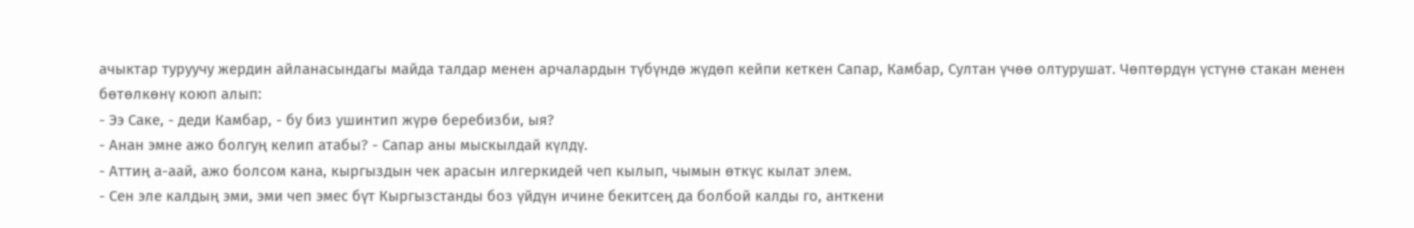ачыктар туруучу жердин айланасындагы майда талдар менен арчалардын түбүндө жүдөп кейпи кеткен Сапар, Камбар, Султан үчөө олтурушат. Чөптөрдүн үстүнө стакан менен бөтөлкөнү коюп алып:
- Ээ Саке, - деди Камбар, - бу биз ушинтип жүрө беребизби, ыя?
- Анан эмне ажо болгуң келип атабы? - Сапар аны мыскылдай күлдү.
- Аттиң а-аай, ажо болсом кана, кыргыздын чек арасын илгеркидей чеп кылып, чымын өткүс кылат элем.
- Сен эле калдың эми, эми чеп эмес бүт Кыргызстанды боз үйдүн ичине бекитсең да болбой калды го, анткени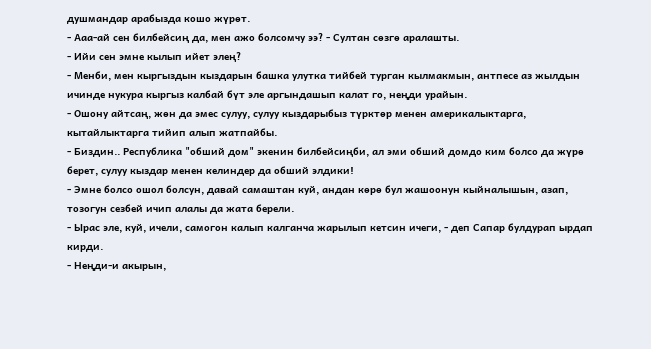душмандар арабызда кошо жүрөт.
- Ааа-ай сен билбейсиң да, мен ажо болсомчу ээ? - Султан сөзгө аралашты.
- Ийи сен эмне кылып ийет элең?
- Менби, мен кыргыздын кыздарын башка улутка тийбей турган кылмакмын, антпесе аз жылдын ичинде нукура кыргыз калбай бүт эле аргындашып калат го, неңди урайын.
- Ошону айтсаң, жөн да эмес сулуу, сулуу кыздарыбыз түрктөр менен америкалыктарга, кытайлыктарга тийип алып жатпайбы.
- Биздин.. Республика "обший дом" экенин билбейсиңби, ал эми обший домдо ким болсо да жүрө берет, сулуу кыздар менен келиндер да обший элдики!
- Эмне болсо ошол болсун, давай самаштан куй, андан көрө бул жашоонун кыйналышын, азап, тозогун сезбей ичип алалы да жата берели.
- Ырас эле, куй, ичели, самогон калып калганча жарылып кетсин ичеги, - деп Сапар булдурап ырдап кирди.
- Неңди-и акырын,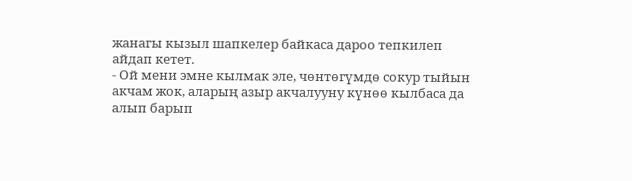жанагы кызыл шапкелер байкаса дароо тепкилеп айдап кетет.
- Ой мени эмне кылмак эле, чөнтөгүмдө сокур тыйын акчам жок, аларың азыр акчалууну күнөө кылбаса да алып барып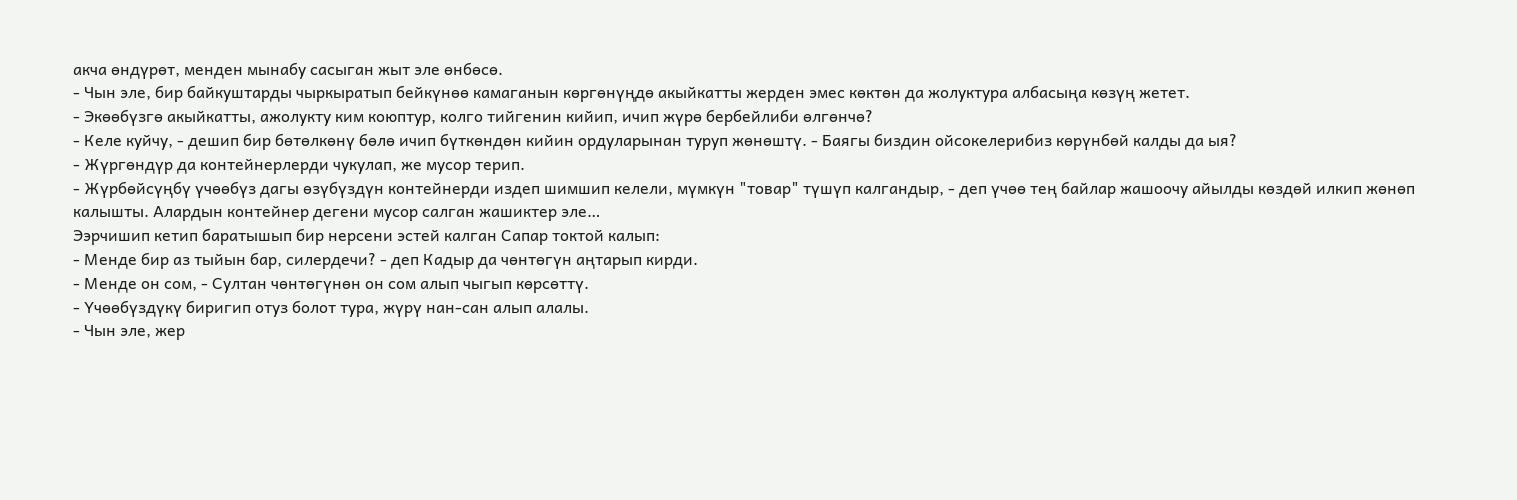акча өндүрөт, менден мынабу сасыган жыт эле өнбөсө.
- Чын эле, бир байкуштарды чыркыратып бейкүнөө камаганын көргөнүңдө акыйкатты жерден эмес көктөн да жолуктура албасыңа көзүң жетет.
- Экөөбүзгө акыйкатты, ажолукту ким коюптур, колго тийгенин кийип, ичип жүрө бербейлиби өлгөнчө?
- Келе куйчу, - дешип бир бөтөлкөнү бөлө ичип бүткөндөн кийин ордуларынан туруп жөнөштү. - Баягы биздин ойсокелерибиз көрүнбөй калды да ыя?
- Жүргөндүр да контейнерлерди чукулап, же мусор терип.
- Жүрбөйсүңбү үчөөбүз дагы өзүбүздүн контейнерди издеп шимшип келели, мүмкүн "товар" түшүп калгандыр, - деп үчөө тең байлар жашоочу айылды көздөй илкип жөнөп калышты. Алардын контейнер дегени мусор салган жашиктер эле…
Ээрчишип кетип баратышып бир нерсени эстей калган Сапар токтой калып:
- Менде бир аз тыйын бар, силердечи? - деп Кадыр да чөнтөгүн аңтарып кирди.
- Менде он сом, - Султан чөнтөгүнөн он сом алып чыгып көрсөттү.
- Үчөөбүздүкү биригип отуз болот тура, жүрү нан-сан алып алалы.
- Чын эле, жер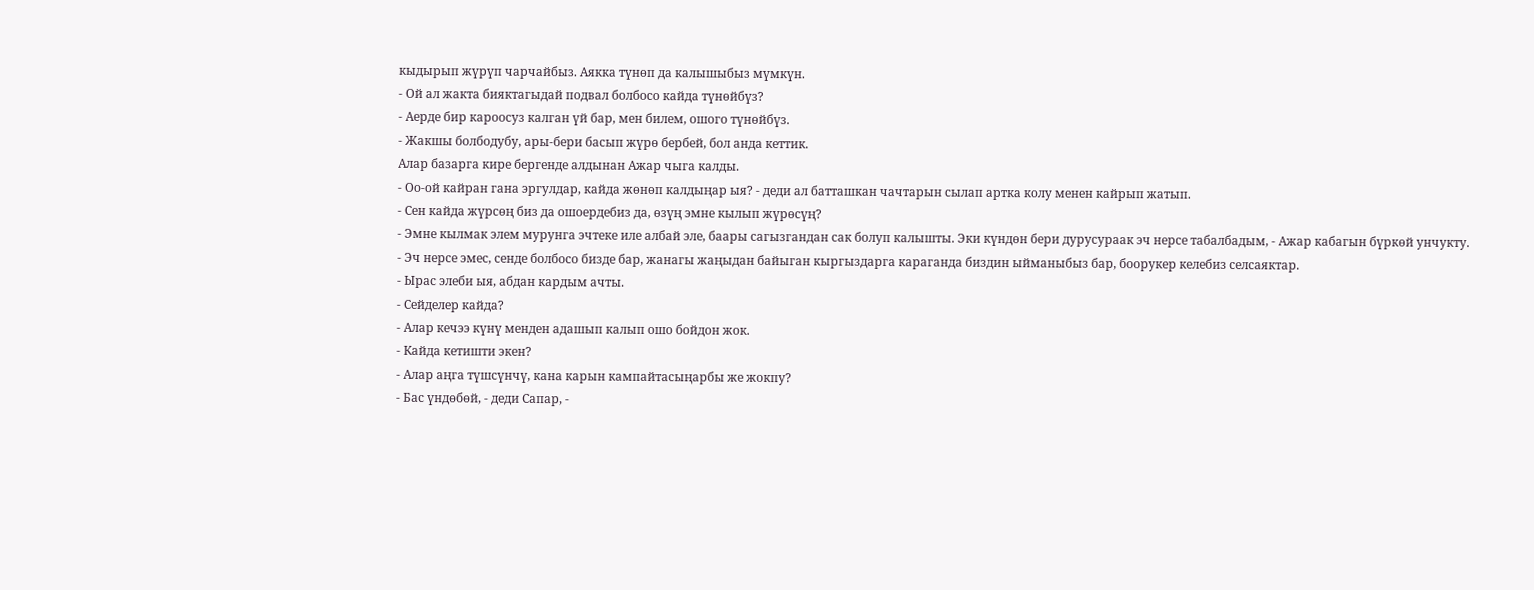кыдырып жүрүп чарчайбыз. Аякка түнөп да калышыбыз мүмкүн.
- Ой ал жакта бияктагыдай подвал болбосо кайда түнөйбүз?
- Аерде бир кароосуз калган үй бар, мен билем, ошого түнөйбүз.
- Жакшы болбодубу, ары-бери басып жүрө бербей, бол анда кеттик.
Алар базарга кире бергенде алдынан Ажар чыга калды.
- Оо-ой кайран гана эргулдар, кайда жөнөп калдыңар ыя? - деди ал батташкан чачтарын сылап артка колу менен кайрып жатып.
- Сен кайда жүрсөң биз да ошоердебиз да, өзүң эмне кылып жүрөсүң?
- Эмне кылмак элем мурунга эчтеке иле албай эле, баары сагызгандан сак болуп калышты. Эки күндөн бери дурусураак эч нерсе табалбадым, - Ажар кабагын бүркөй унчукту.
- Эч нерсе эмес, сенде болбосо бизде бар, жанагы жаңыдан байыган кыргыздарга караганда биздин ыйманыбыз бар, боорукер келебиз селсаяктар.
- Ырас элеби ыя, абдан кардым ачты.
- Сейделер кайда?
- Алар кечээ күнү менден адашып калып ошо бойдон жок.
- Кайда кетишти экен?
- Алар аңга түшсүнчү, кана карын кампайтасыңарбы же жокпу?
- Бас үндөбөй, - деди Сапар, -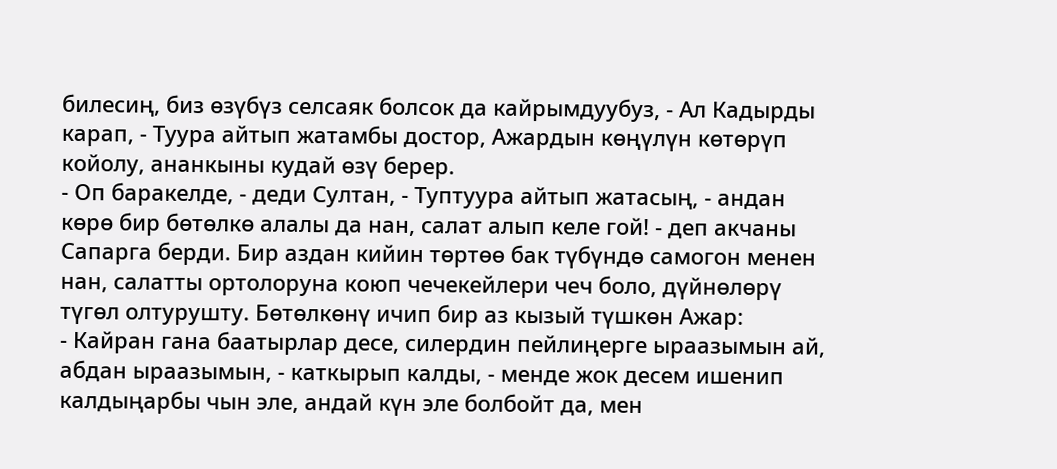билесиң, биз өзүбүз селсаяк болсок да кайрымдуубуз, - Ал Кадырды карап, - Туура айтып жатамбы достор, Ажардын көңүлүн көтөрүп койолу, ананкыны кудай өзү берер.
- Оп баракелде, - деди Султан, - Туптуура айтып жатасың, - андан көрө бир бөтөлкө алалы да нан, салат алып келе гой! - деп акчаны Сапарга берди. Бир аздан кийин төртөө бак түбүндө самогон менен нан, салатты ортолоруна коюп чечекейлери чеч боло, дүйнөлөрү түгөл олтурушту. Бөтөлкөнү ичип бир аз кызый түшкөн Ажар:
- Кайран гана баатырлар десе, силердин пейлиңерге ыраазымын ай, абдан ыраазымын, - каткырып калды, - менде жок десем ишенип калдыңарбы чын эле, андай күн эле болбойт да, мен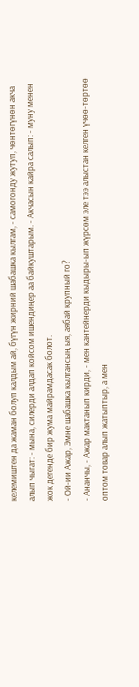келемиштен да жаман болуп калдым ай, бүгүн жирний шабашка кылгам, - самогонду жутуп, чөнтөгүнөн акча алып чыгат: - мына, силерди алдап койсом ишендиңер аа байкуштарым. - Акчасын кайра салып: - муну менен жок дегенде бир жума майрамдасак болот.
- Ой-ии Ажар, Эмне шабашка кылгансың ыя, аябай крупный го?
- Ананчы, - Ажар мактанып кирди, - мен кантейнерди кыдыры-ып жүрсөм эле тээ алыстан келген үчөө-төртөө оптом товар алып жатыптыр, а мен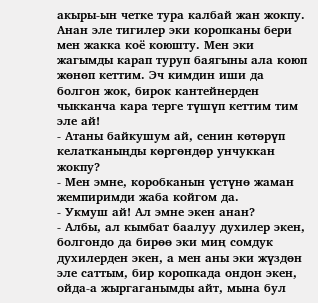акыры-ын четке тура калбай жан жокпу. Анан эле тигилер эки коропканы бери мен жакка коё коюшту. Мен эки жагымды карап туруп баягыны ала коюп жөнөп кеттим. Эч кимдин иши да болгон жок, бирок кантейнерден чыкканча кара терге түшүп кеттим тим эле ай!
- Атаны байкушум ай, сенин көтөрүп келатканыңды көргөндөр унчуккан жокпу?
- Мен эмне, коробканын үстүнө жаман жемпиримди жаба койгом да.
- Укмуш ай! Ал эмне экен анан?
- Албы, ал кымбат баалуу духилер экен, болгондо да бирөө эки миң сомдук духилерден экен, а мен аны эки жүздөн эле саттым, бир коропкада ондон экен, ойда-а жыргаганымды айт, мына бул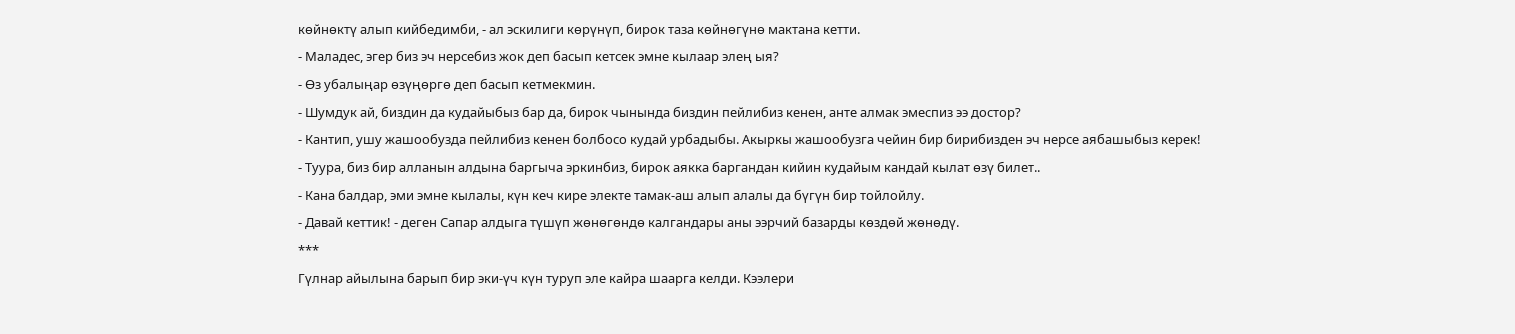көйнөктү алып кийбедимби, - ал эскилиги көрүнүп, бирок таза көйнөгүнө мактана кетти.
- Маладес, эгер биз эч нерсебиз жок деп басып кетсек эмне кылаар элең ыя?
- Өз убалыңар өзүңөргө деп басып кетмекмин.
- Шумдук ай, биздин да кудайыбыз бар да, бирок чынында биздин пейлибиз кенен, анте алмак эмеспиз ээ достор?
- Кантип, ушу жашообузда пейлибиз кенен болбосо кудай урбадыбы. Акыркы жашообузга чейин бир бирибизден эч нерсе аябашыбыз керек!
- Туура, биз бир алланын алдына баргыча эркинбиз, бирок аякка баргандан кийин кудайым кандай кылат өзү билет..
- Кана балдар, эми эмне кылалы, күн кеч кире электе тамак-аш алып алалы да бүгүн бир тойлойлу.
- Давай кеттик! - деген Сапар алдыга түшүп жөнөгөндө калгандары аны ээрчий базарды көздөй жөнөдү.
***
Гүлнар айылына барып бир эки-үч күн туруп эле кайра шаарга келди. Кээлери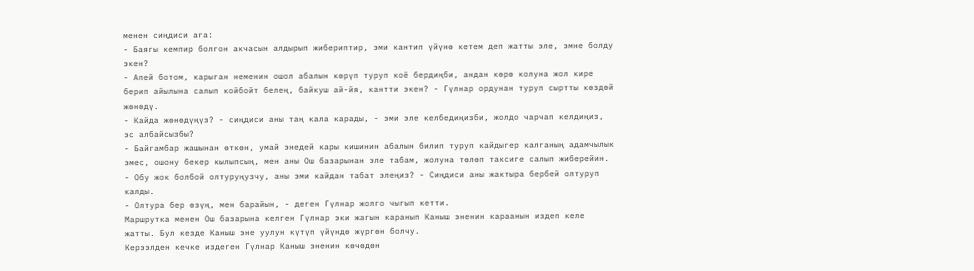менен сиңдиси ага:
- Баягы кемпир болгон акчасын алдырып жибериптир, эми кантип үйүнө кетем деп жатты эле, эмне болду экен?
- Апей ботом, карыган неменин ошол абалын көрүп туруп коё бердиңби, андан көрө колуна жол кире берип айылына салып койбойт белең, байкуш ай-йя, кантти экен? - Гүлнар ордунан туруп сыртты көздөй жөнөдү.
- Кайда жөнөдүңүз? - сиңдиси аны таң кала карады, - эми эле келбедиңизби, жолдо чарчап келдиңиз, эс албайсызбы?
- Байгамбар жашынан өткөн, умай энедей кары кишинин абалын билип туруп кайдыгер калганың адамчылык эмес, ошону бекер кылыпсың, мен аны Ош базарынан эле табам, жолуна төлөп таксиге салып жиберейин.
- Обу жок болбой олтуруңузчу, аны эми кайдан табат элеңиз? - Сиңдиси аны жактыра бербей олтуруп калды.
- Олтура бер өзүң, мен барайын, - деген Гүлнар жолго чыгып кетти.
Маршрутка менен Ош базарына келген Гүлнар эки жагын каранып Каныш эненин караанын издеп келе жатты. Бул кезде Каныш эне уулун күтүп үйүндө жүргөн болчу.
Керээлден кечке издеген Гүлнар Каныш эненин көчөдөн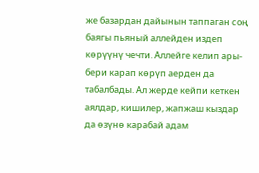же базардан дайынын таппаган соң баягы пьяный аллейден издеп көрүүнү чечти. Аллейге келип ары-бери карап көрүп аерден да табалбады. Ал жерде кейпи кеткен аялдар, кишилер, жапжаш кыздар да өзүнө карабай адам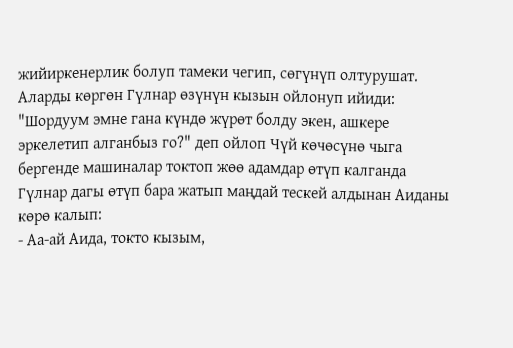жийиркенерлик болуп тамеки чегип, сөгүнүп олтурушат. Аларды көргөн Гүлнар өзүнүн кызын ойлонуп ийиди: "Шордуум эмне гана күндө жүрөт болду экен, ашкере эркелетип алганбыз го?" деп ойлоп Чүй көчөсүнө чыга бергенде машиналар токтоп жөө адамдар өтүп калганда Гүлнар дагы өтүп бара жатып маңдай тескей алдынан Аиданы көрө калып:
- Аа-ай Аида, токто кызым,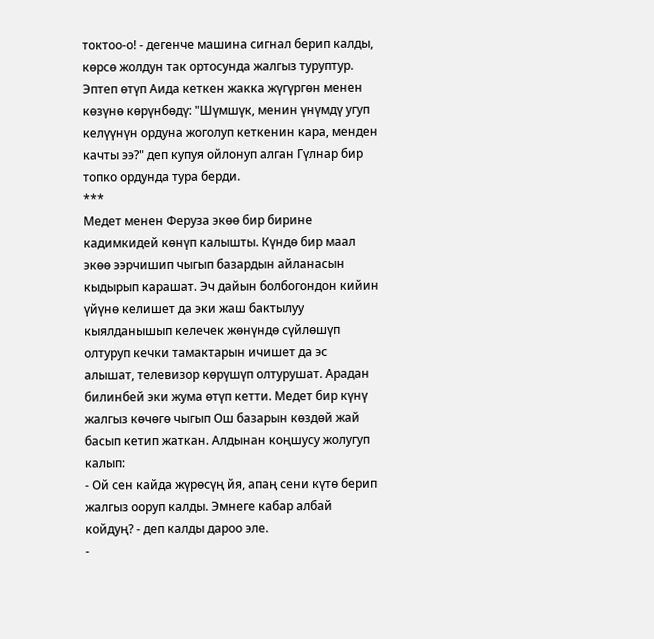токтоо-о! - дегенче машина сигнал берип калды, көрсө жолдун так ортосунда жалгыз туруптур. Эптеп өтүп Аида кеткен жакка жүгүргөн менен көзүнө көрүнбөдү: "Шүмшүк, менин үнүмдү угуп келүүнүн ордуна жоголуп кеткенин кара, менден качты ээ?" деп купуя ойлонуп алган Гүлнар бир топко ордунда тура берди.
***
Медет менен Феруза экөө бир бирине кадимкидей көнүп калышты. Күндө бир маал экөө ээрчишип чыгып базардын айланасын кыдырып карашат. Эч дайын болбогондон кийин үйүнө келишет да эки жаш бактылуу кыялданышып келечек жөнүндө сүйлөшүп олтуруп кечки тамактарын ичишет да эс алышат, телевизор көрүшүп олтурушат. Арадан билинбей эки жума өтүп кетти. Медет бир күнү жалгыз көчөгө чыгып Ош базарын көздөй жай басып кетип жаткан. Алдынан коңшусу жолугуп калып:
- Ой сен кайда жүрөсүң йя, апаң сени күтө берип жалгыз ооруп калды. Эмнеге кабар албай койдуң? - деп калды дароо эле.
-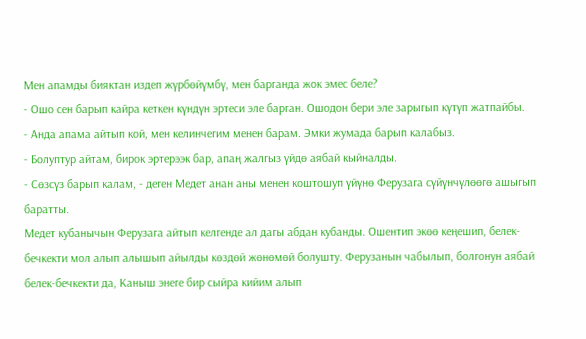Мен апамды бияктан издеп жүрбөйүмбү, мен барганда жок эмес беле?
- Ошо сен барып кайра кеткен күндүн эртеси эле барган. Ошодон бери эле зарыгып күтүп жатпайбы.
- Анда апама айтып кой, мен келинчегим менен барам. Эмки жумада барып калабыз.
- Болуптур айтам, бирок эртерээк бар, апаң жалгыз үйдө аябай кыйналды.
- Сөзсүз барып калам, - деген Медет анан аны менен коштошуп үйүнө Ферузага сүйүнчүлөөгө ашыгып баратты.
Медет кубанычын Ферузага айтып келгенде ал дагы абдан кубанды. Ошентип экөө кеңешип, белек-бечкекти мол алып алышып айылды көздөй жөнөмөй болушту. Ферузанын чабылып, болгонун аябай белек-бечкекти да, Каныш энеге бир сыйра кийим алып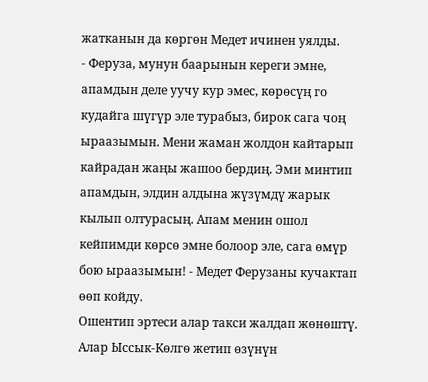жатканын да көргөн Медет ичинен уялды.
- Феруза, мунун баарынын кереги эмне, апамдын деле уучу кур эмес, көрөсүң го кудайга шүгүр эле турабыз, бирок сага чоң ыраазымын. Мени жаман жолдон кайтарып кайрадан жаңы жашоо бердиң. Эми минтип апамдын, элдин алдына жүзүмдү жарык кылып олтурасың. Апам менин ошол кейпимди көрсө эмне болоор эле, сага өмүр бою ыраазымын! - Медет Ферузаны кучактап өөп койду.
Ошентип эртеси алар такси жалдап жөнөштү. Алар Ыссык-Көлгө жетип өзүнүн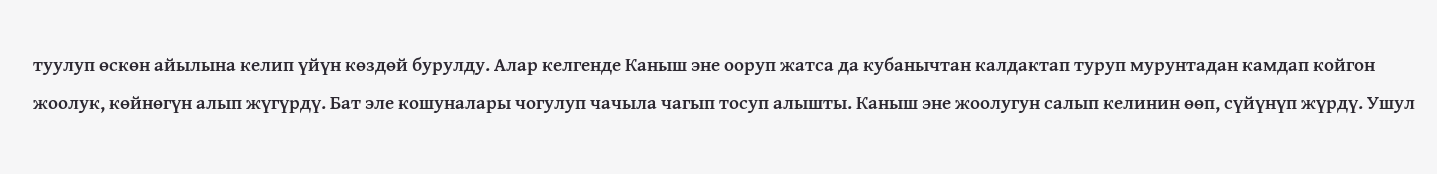туулуп өскөн айылына келип үйүн көздөй бурулду. Алар келгенде Каныш эне ооруп жатса да кубанычтан калдактап туруп мурунтадан камдап койгон жоолук, көйнөгүн алып жүгүрдү. Бат эле кошуналары чогулуп чачыла чагып тосуп алышты. Каныш эне жоолугун салып келинин өөп, сүйүнүп жүрдү. Ушул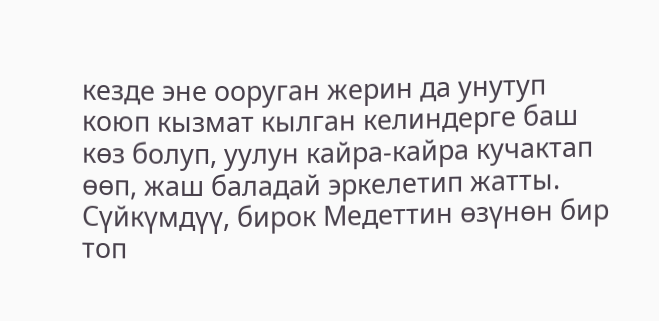кезде эне ооруган жерин да унутуп коюп кызмат кылган келиндерге баш көз болуп, уулун кайра-кайра кучактап өөп, жаш баладай эркелетип жатты. Сүйкүмдүү, бирок Медеттин өзүнөн бир топ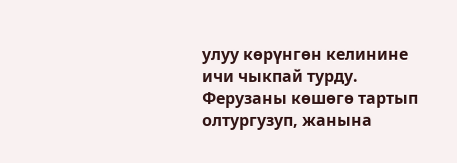улуу көрүнгөн келинине ичи чыкпай турду. Ферузаны көшөгө тартып олтургузуп, жанына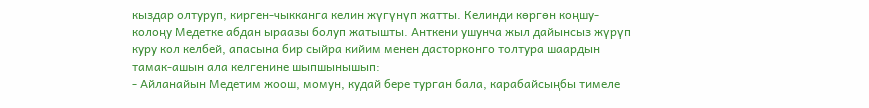кыздар олтуруп, кирген-чыкканга келин жүгүнүп жатты. Келинди көргөн коңшу-колоңу Медетке абдан ыраазы болуп жатышты. Анткени ушунча жыл дайынсыз жүрүп куру кол келбей, апасына бир сыйра кийим менен дасторконго толтура шаардын тамак-ашын ала келгенине шыпшынышып:
- Айланайын Медетим жоош, момун, кудай бере турган бала, карабайсыңбы тимеле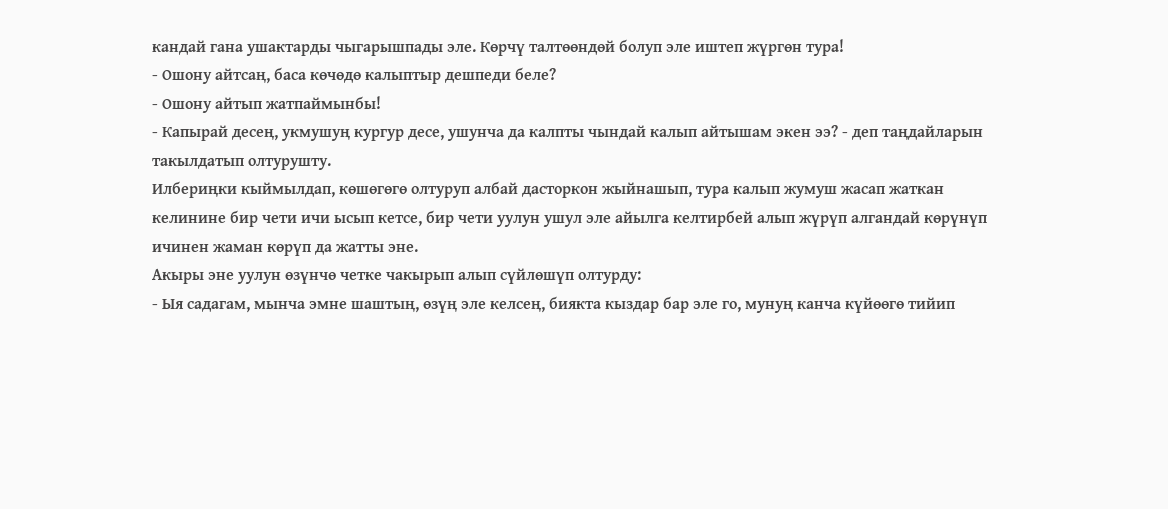кандай гана ушактарды чыгарышпады эле. Көрчү талтөөндөй болуп эле иштеп жүргөн тура!
- Ошону айтсаң, баса көчөдө калыптыр дешпеди беле?
- Ошону айтып жатпаймынбы!
- Капырай десең, укмушуң кургур десе, ушунча да калпты чындай калып айтышам экен ээ? - деп таңдайларын такылдатып олтурушту.
Илбериңки кыймылдап, көшөгөгө олтуруп албай дасторкон жыйнашып, тура калып жумуш жасап жаткан келинине бир чети ичи ысып кетсе, бир чети уулун ушул эле айылга келтирбей алып жүрүп алгандай көрүнүп ичинен жаман көрүп да жатты эне.
Акыры эне уулун өзүнчө четке чакырып алып сүйлөшүп олтурду:
- Ыя садагам, мынча эмне шаштың, өзүң эле келсең, биякта кыздар бар эле го, мунуң канча күйөөгө тийип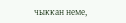чыккан неме,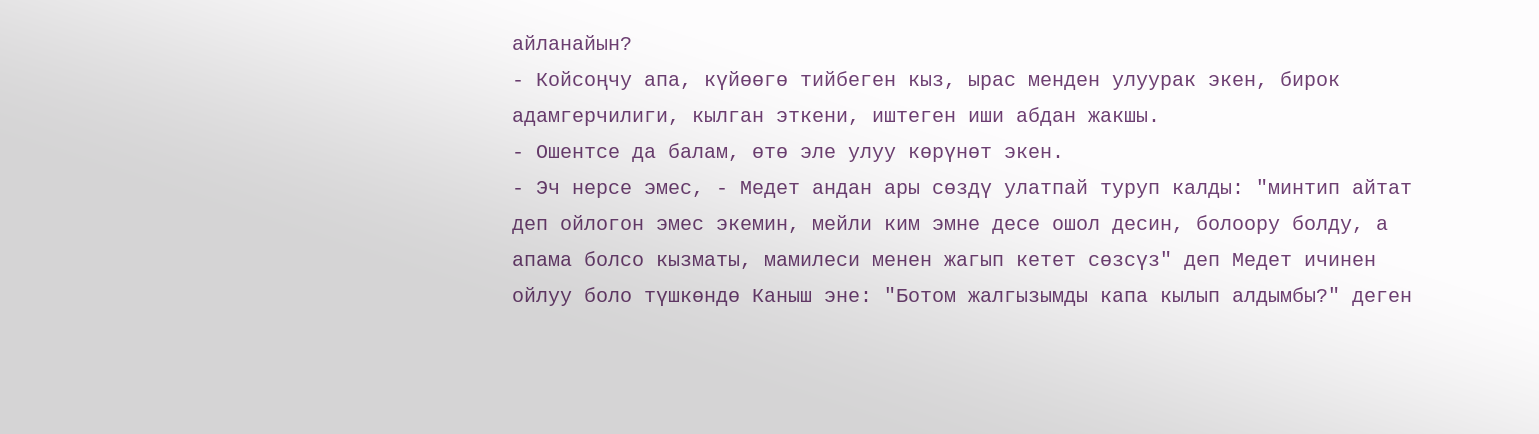айланайын?
- Койсоңчу апа, күйөөгө тийбеген кыз, ырас менден улуурак экен, бирок адамгерчилиги, кылган эткени, иштеген иши абдан жакшы.
- Ошентсе да балам, өтө эле улуу көрүнөт экен.
- Эч нерсе эмес, - Медет андан ары сөздү улатпай туруп калды: "минтип айтат деп ойлогон эмес экемин, мейли ким эмне десе ошол десин, болоору болду, а апама болсо кызматы, мамилеси менен жагып кетет сөзсүз" деп Медет ичинен ойлуу боло түшкөндө Каныш эне: "Ботом жалгызымды капа кылып алдымбы?" деген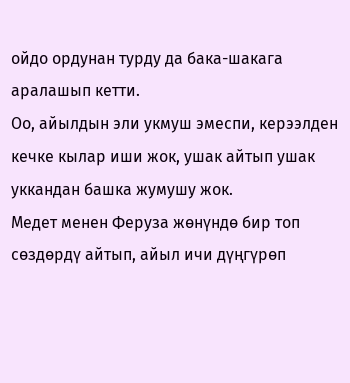ойдо ордунан турду да бака-шакага аралашып кетти.
Оо, айылдын эли укмуш эмеспи, керээлден кечке кылар иши жок, ушак айтып ушак уккандан башка жумушу жок.
Медет менен Феруза жөнүндө бир топ сөздөрдү айтып, айыл ичи дүңгүрөп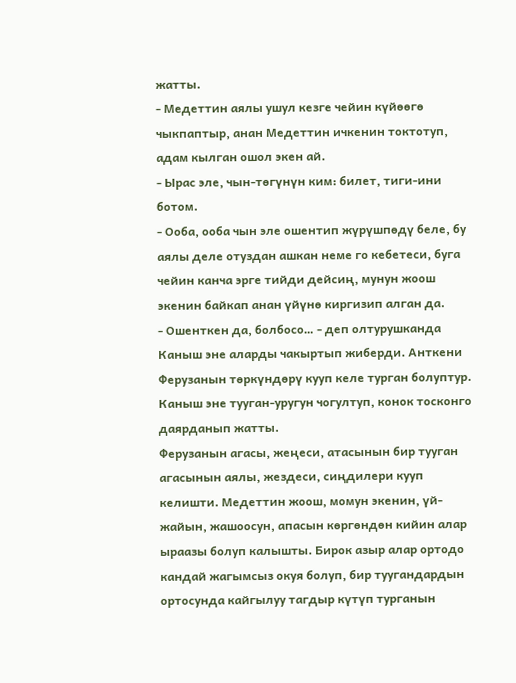жатты.
- Медеттин аялы ушул кезге чейин күйөөгө чыкпаптыр, анан Медеттин ичкенин токтотуп, адам кылган ошол экен ай.
- Ырас эле, чын-төгүнүн ким: билет, тиги-ини ботом.
- Ооба, ооба чын эле ошентип жүрүшпөдү беле, бу аялы деле отуздан ашкан неме го кебетеси, буга чейин канча эрге тийди дейсиң, мунун жоош экенин байкап анан үйүнө киргизип алган да.
- Ошенткен да, болбосо… - деп олтурушканда Каныш эне аларды чакыртып жиберди. Анткени Ферузанын төркүндөрү кууп келе турган болуптур. Каныш эне тууган-уругун чогултуп, конок тосконго даярданып жатты.
Ферузанын агасы, жеңеси, атасынын бир тууган агасынын аялы, жездеси, сиңдилери кууп келишти. Медеттин жоош, момун экенин, үй-жайын, жашоосун, апасын көргөндөн кийин алар ыраазы болуп калышты. Бирок азыр алар ортодо кандай жагымсыз окуя болуп, бир туугандардын ортосунда кайгылуу тагдыр күтүп турганын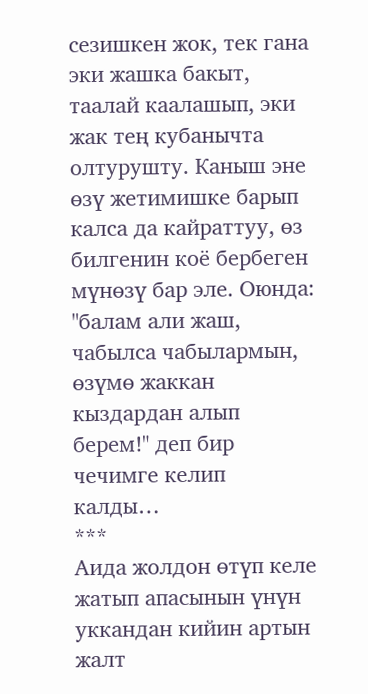сезишкен жок, тек гана эки жашка бакыт, таалай каалашып, эки жак тең кубанычта олтурушту. Каныш эне өзү жетимишке барып калса да кайраттуу, өз билгенин коё бербеген мүнөзү бар эле. Оюнда: "балам али жаш, чабылса чабылармын, өзүмө жаккан кыздардан алып берем!" деп бир чечимге келип калды…
***
Аида жолдон өтүп келе жатып апасынын үнүн уккандан кийин артын жалт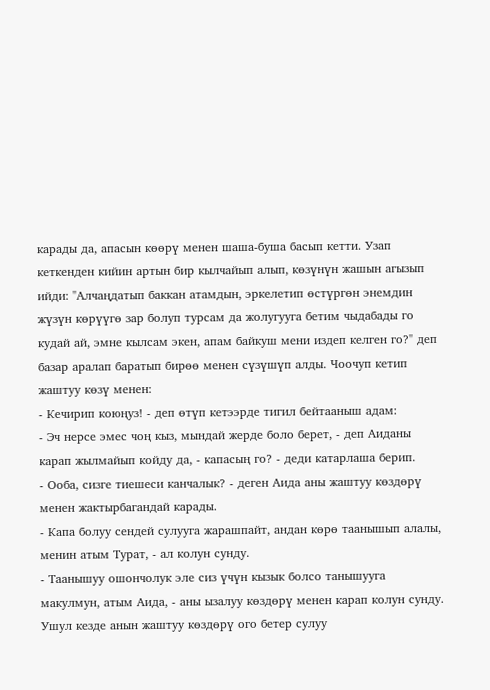карады да, апасын көөрү менен шаша-буша басып кетти. Узап кеткенден кийин артын бир кылчайып алып, көзүнүн жашын агызып ийди: "Алчаңдатып баккан атамдын, эркелетип өстүргөн энемдин жүзүн көрүүгө зар болуп турсам да жолугууга бетим чыдабады го кудай ай, эмне кылсам экен, апам байкуш мени издеп келген го?" деп базар аралап баратып бирөө менен сүзүшүп алды. Чоочуп кетип жаштуу көзү менен:
- Кечирип коюңуз! - деп өтүп кетээрде тигил бейтааныш адам:
- Эч нерсе эмес чоң кыз, мындай жерде боло берет, - деп Аиданы карап жылмайып койду да, - капасың го? - деди катарлаша берип.
- Ооба, сизге тиешеси канчалык? - деген Аида аны жаштуу көздөрү менен жактырбагандай карады.
- Капа болуу сендей сулууга жарашпайт, андан көрө таанышып алалы, менин атым Турат, - ал колун сунду.
- Таанышуу ошончолук эле сиз үчүн кызык болсо танышууга макулмун, атым Аида, - аны ызалуу көздөрү менен карап колун сунду. Ушул кезде анын жаштуу көздөрү ого бетер сулуу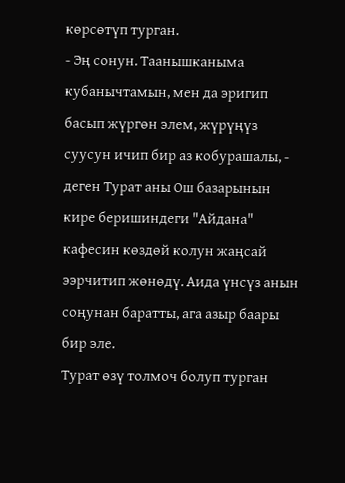көрсөтүп турган.
- Эң сонун. Таанышканыма кубанычтамын, мен да эригип басып жүргөн элем, жүрүңүз суусун ичип бир аз кобурашалы, - деген Турат аны Ош базарынын кире беришиндеги "Айдана" кафесин көздөй колун жаңсай ээрчитип жөнөдү. Аида үнсүз анын соңунан баратты, ага азыр баары бир эле.
Турат өзү толмоч болуп турган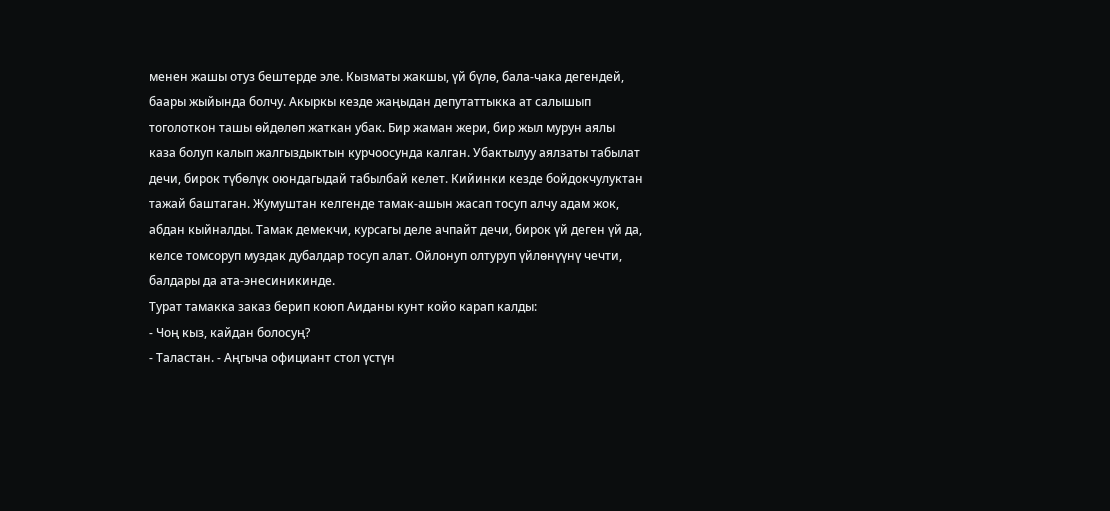менен жашы отуз бештерде эле. Кызматы жакшы, үй бүлө, бала-чака дегендей, баары жыйында болчу. Акыркы кезде жаңыдан депутаттыкка ат салышып тоголоткон ташы өйдөлөп жаткан убак. Бир жаман жери, бир жыл мурун аялы каза болуп калып жалгыздыктын курчоосунда калган. Убактылуу аялзаты табылат дечи, бирок түбөлүк оюндагыдай табылбай келет. Кийинки кезде бойдокчулуктан тажай баштаган. Жумуштан келгенде тамак-ашын жасап тосуп алчу адам жок, абдан кыйналды. Тамак демекчи, курсагы деле ачпайт дечи, бирок үй деген үй да, келсе томсоруп муздак дубалдар тосуп алат. Ойлонуп олтуруп үйлөнүүнү чечти, балдары да ата-энесиникинде.
Турат тамакка заказ берип коюп Аиданы кунт койо карап калды:
- Чоң кыз, кайдан болосуң?
- Таластан. - Аңгыча официант стол үстүн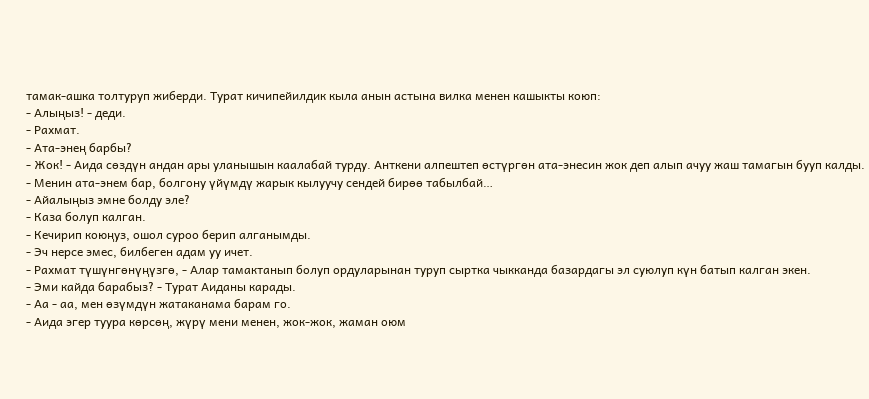тамак-ашка толтуруп жиберди. Турат кичипейилдик кыла анын астына вилка менен кашыкты коюп:
- Алыңыз! - деди.
- Рахмат.
- Ата-энең барбы?
- Жок! - Аида сөздүн андан ары уланышын каалабай турду. Анткени алпештеп өстүргөн ата-энесин жок деп алып ачуу жаш тамагын бууп калды.
- Менин ата-энем бар, болгону үйүмдү жарык кылуучу сендей бирөө табылбай…
- Айалыңыз эмне болду эле?
- Каза болуп калган.
- Кечирип коюңуз, ошол суроо берип алганымды.
- Эч нерсе эмес, билбеген адам уу ичет.
- Рахмат түшүнгөнүңүзгө, - Алар тамактанып болуп ордуларынан туруп сыртка чыкканда базардагы эл суюлуп күн батып калган экен.
- Эми кайда барабыз? - Турат Аиданы карады.
- Аа - аа, мен өзүмдүн жатаканама барам го.
- Аида эгер туура көрсөң, жүрү мени менен, жок-жок, жаман оюм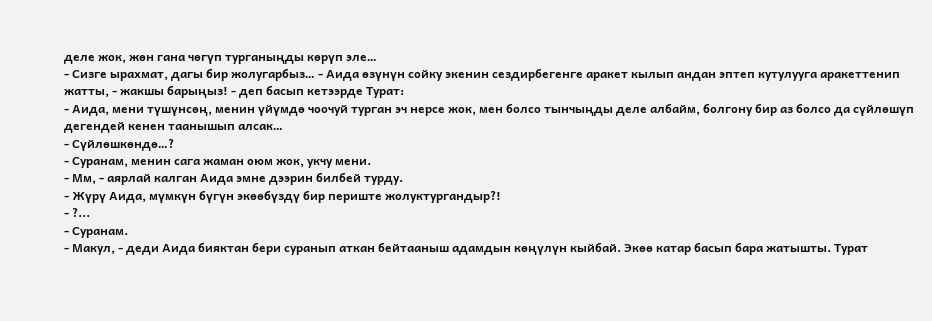деле жок, жөн гана чөгүп турганыңды көрүп эле…
- Сизге ырахмат, дагы бир жолугарбыз… - Аида өзүнүн сойку экенин сездирбегенге аракет кылып андан эптеп кутулууга аракеттенип жатты, - жакшы барыңыз! - деп басып кетээрде Турат:
- Аида, мени түшүнсөң, менин үйүмдө чоочуй турган эч нерсе жок, мен болсо тынчыңды деле албайм, болгону бир аз болсо да сүйлөшүп дегендей кенен таанышып алсак…
- Сүйлөшкөндө…?
- Суранам, менин сага жаман оюм жок, укчу мени.
- Мм, - аярлай калган Аида эмне дээрин билбей турду.
- Жүрү Аида, мүмкүн бүгүн экөөбүздү бир периште жолуктургандыр?!
- ?...
- Суранам.
- Макул, - деди Аида бияктан бери суранып аткан бейтааныш адамдын көңүлүн кыйбай. Экөө катар басып бара жатышты. Турат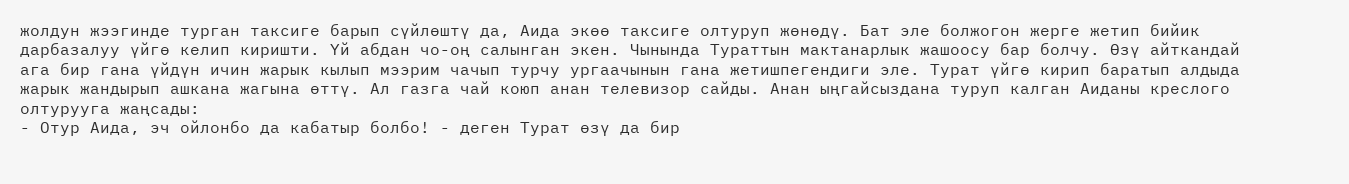жолдун жээгинде турган таксиге барып сүйлөштү да, Аида экөө таксиге олтуруп жөнөдү. Бат эле болжогон жерге жетип бийик дарбазалуу үйгө келип киришти. Үй абдан чо-оң салынган экен. Чынында Тураттын мактанарлык жашоосу бар болчу. Өзү айткандай ага бир гана үйдүн ичин жарык кылып мээрим чачып турчу ургаачынын гана жетишпегендиги эле. Турат үйгө кирип баратып алдыда жарык жандырып ашкана жагына өттү. Ал газга чай коюп анан телевизор сайды. Анан ыңгайсыздана туруп калган Аиданы креслого олтурууга жаңсады:
- Отур Аида, эч ойлонбо да кабатыр болбо! - деген Турат өзү да бир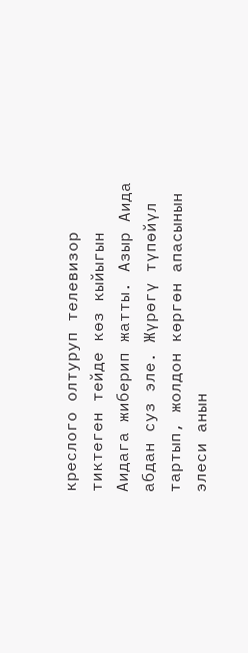креслого олтуруп телевизор тиктеген тейде көз кыйыгын Аидага жиберип жатты. Азыр Аида абдан суз эле. Жүрөгү түпөйүл тартып, жолдон көргөн апасынын элеси анын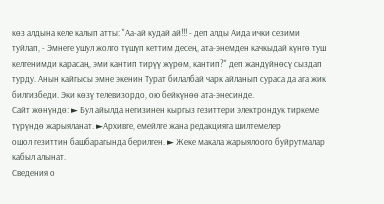көз алдына келе калып атты: "Аа-ай кудай ай!!! - деп алды Аида ички сезими туйлап, - Эмнеге ушул жолго түшүп кеттим десең, ата-энемден качкыдай күнгө туш келгенимди карасаң, эми кантип тирүү жүрөм, кантип?" деп жандүйнөсү сыздап турду. Анын кайгысы эмне экенин Турат билалбай чарк айланып сураса да ага жик билгизбеди. Эки көзү телевизордо, ою бейкүнөө ата-энесинде.
Сайт жөнүндө: ► Бул айылда негизинен кыргыз гезиттери электрондук тиркеме түрүндө жарыяланат. ►Архивге, емейлге жана редакцияга шилтемелер
ошол гезиттин башбарагында берилген. ► Жеке макала жарыялоого буйрутмалар кабыл алынат.
Сведения о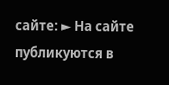сайте: ► На сайте публикуются в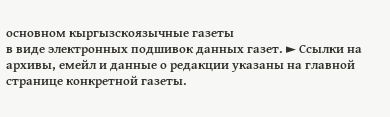основном кыргызскоязычные газеты
в виде электронных подшивок данных газет. ► Ссылки на архивы, емейл и данные о редакции указаны на главной странице конкретной газеты.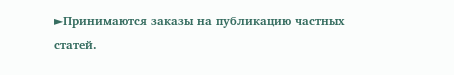►Принимаются заказы на публикацию частных статей.